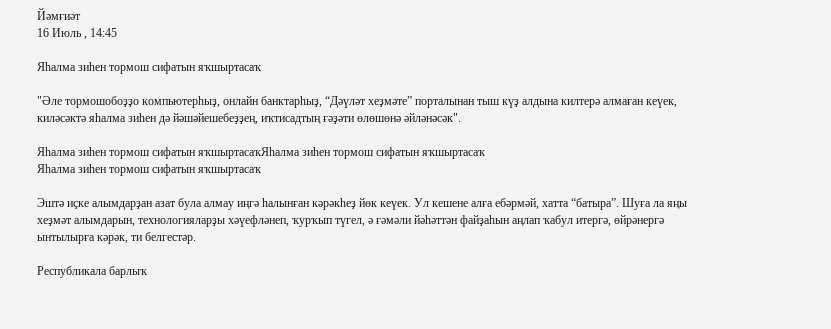Йәмғиәт
16 Июль , 14:45

Яһалма зиһен тормош сифатын яҡшыртасаҡ

"Әле тормошобоҙҙо компьютерһыҙ, онлайн банктарһыҙ, “Дәүләт хеҙмәте” порталынан тыш күҙ алдына килтерә алмаған кеүек, киләсәктә яһалма зиһен дә йәшәйешебеҙҙең, иҡтисадтың ғәҙәти өлөшөнә әйләнәсәк".

Яһалма зиһен тормош сифатын яҡшыртасаҡЯһалма зиһен тормош сифатын яҡшыртасаҡ
Яһалма зиһен тормош сифатын яҡшыртасаҡ

Эштә иҫке алымдарҙан азат була алмау иңгә һалынған кәрәкһеҙ йөк кеүек. Ул кешене алға ебәрмәй, хатта “батыра”. Шуға ла яңы хеҙмәт алымдарын, технологияларҙы хәүефләнеп, ҡурҡып түгел, ә ғәмәли йәһәттән файҙаһын аңлап ҡабул итергә, өйрәнергә ынтылырға кәрәк, ти белгестәр.

Республикала барлыҡ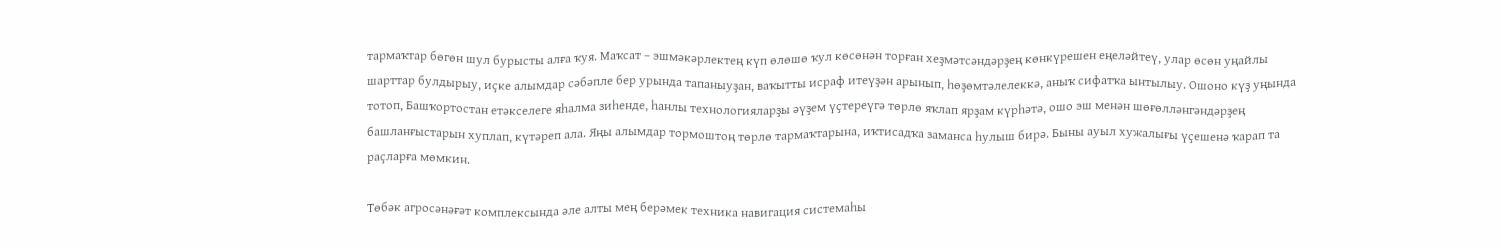тармаҡтар бөгөн шул бурысты алға ҡуя. Маҡсат – эшмәкәрлектең күп өлөшө ҡул көсөнән торған хеҙмәтсәндәрҙең көнкүрешен еңеләйтеү, улар өсөн уңайлы шарттар булдырыу, иҫке алымдар сәбәпле бер урында тапаныуҙан, ваҡытты исраф итеүҙән арынып, һөҙөмтәлелеккә, аныҡ сифатҡа ынтылыу. Ошоно күҙ уңында тотоп, Башҡортостан етәкселеге яһалма зиһенде, һанлы технологияларҙы әүҙем үҫтереүгә төрлө яҡлап ярҙам күрһәтә, ошо эш менән шөғөлләнгәндәрҙең башланғыстарын хуплап, күтәреп ала. Яңы алымдар тормоштоң төрлө тармаҡтарына, иҡтисадҡа заманса һулыш бирә. Быны ауыл хужалығы үҫешенә ҡарап та раҫларға мөмкин.

Төбәк агросәнәғәт комплексында әле алты мең берәмек техника навигация системаһы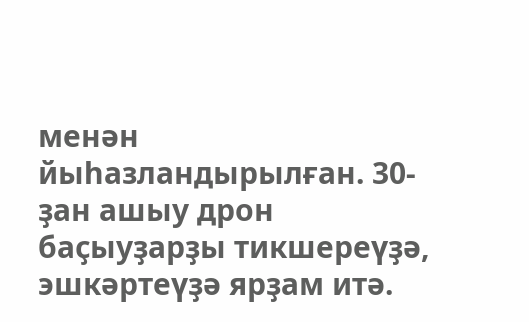менән йыһазландырылған. 30-ҙан ашыу дрон баҫыуҙарҙы тикшереүҙә, эшкәртеүҙә ярҙам итә.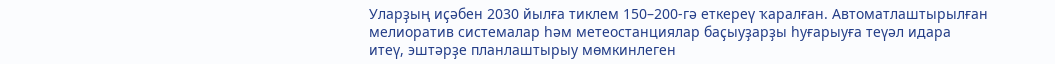Уларҙың иҫәбен 2030 йылға тиклем 150–200-гә еткереү ҡаралған. Автоматлаштырылған мелиоратив системалар һәм метеостанциялар баҫыуҙарҙы һуғарыуға теүәл идара итеү, эштәрҙе планлаштырыу мөмкинлеген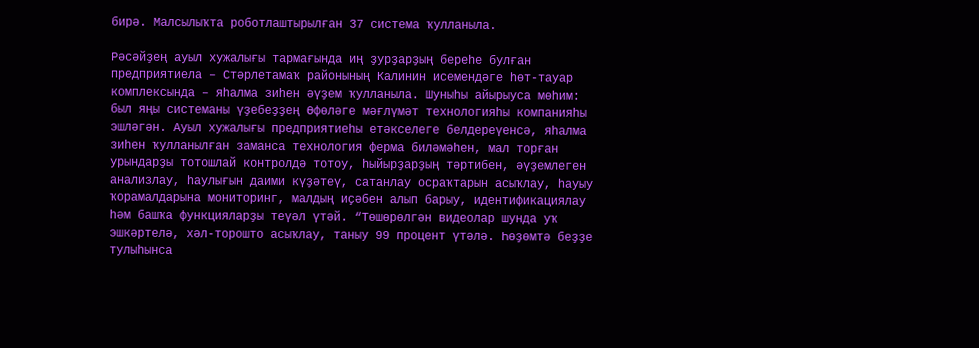бирә. Малсылыҡта роботлаштырылған 37 система ҡулланыла.

Рәсәйҙең ауыл хужалығы тармағында иң ҙурҙарҙың береһе булған предприятиела – Стәрлетамаҡ районының Калинин исемендәге һөт-тауар комплексында – яһалма зиһен әүҙем ҡулланыла. Шуныһы айырыуса мөһим: был яңы системаны үҙебеҙҙең Өфөләге мәғлүмәт технологияһы компанияһы эшләгән. Ауыл хужалығы предприятиеһы етәкселеге белдереүенсә, яһалма зиһен ҡулланылған заманса технология ферма биләмәһен, мал торған урындарҙы тотошлай контролдә тотоу, һыйырҙарҙың тәртибен, әүҙемлеген анализлау, һаулығын даими күҙәтеү, сатанлау осраҡтарын асыҡлау, һауыу ҡорамалдарына мониторинг, малдың иҫәбен алып барыу, идентификациялау һәм башҡа функцияларҙы теүәл үтәй. “Төшөрөлгән видеолар шунда уҡ эшкәртелә, хәл-торошто асыҡлау, таныу 99 процент үтәлә. Һөҙөмтә беҙҙе тулыһынса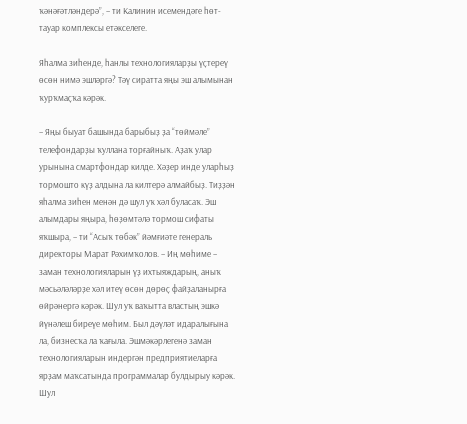ҡәнәғәтләндерә”, – ти Калинин исемендәге һөт-тауар комплексы етәкселеге.

Яһалма зиһенде, һанлы технологияларҙы үҫтереү өсөн нимә эшләргә? Тәү сиратта яңы эш алымынан ҡурҡмаҫҡа кәрәк.

– Яңы быуат башында барыбыҙ ҙа “төймәле” телефондарҙы ҡуллана торғайныҡ. Аҙаҡ улар урынына смартфондар килде. Хәҙер инде уларһыҙ тормошто күҙ алдына ла килтерә алмайбыҙ. Тиҙҙән яһалма зиһен менән дә шул уҡ хәл буласаҡ. Эш алымдары яңыра, һөҙөмтәлә тормош сифаты яҡшыра, – ти “Асыҡ төбәк” йәмғиәте генераль директоры Марат Рәхимҡолов. – Иң мөһиме – заман технологияларын үҙ ихтыяждарың, аныҡ мәсьәләләрҙе хәл итеү өсөн дөрөҫ файҙаланырға өйрәнергә кәрәк. Шул уҡ ваҡытта властың эшкә йүнәлеш биреүе мөһим. Был дәүләт идаралығына ла, бизнесҡа ла ҡағыла. Эшмәкәрлегенә заман технологияларын индергән предприятиеларға ярҙам маҡсатында программалар булдырыу кәрәк. Шул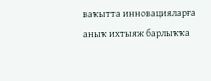ваҡытта инновацияларға аныҡ ихтыяж барлыҡҡа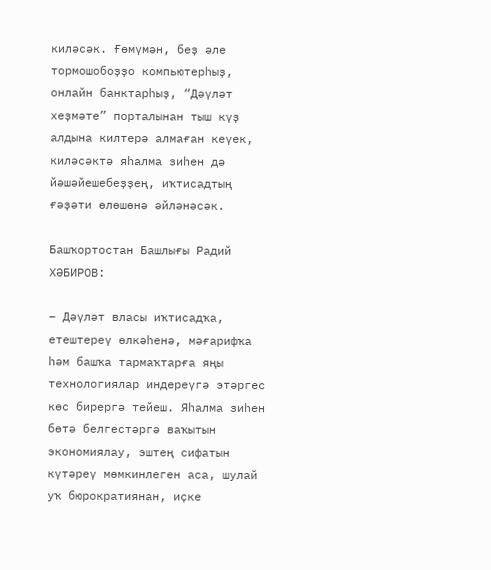киләсәк. Ғөмүмән, беҙ әле тормошобоҙҙо компьютерһыҙ, онлайн банктарһыҙ, “Дәүләт хеҙмәте” порталынан тыш күҙ алдына килтерә алмаған кеүек, киләсәктә яһалма зиһен дә йәшәйешебеҙҙең, иҡтисадтың ғәҙәти өлөшөнә әйләнәсәк.

Башҡортостан Башлығы Радий ХӘБИРОВ:

– Дәүләт власы иҡтисадҡа, етештереү өлкәһенә, мәғарифҡа һәм башҡа тармаҡтарға яңы технологиялар индереүгә этәргес көс бирергә тейеш. Яһалма зиһен бөтә белгестәргә ваҡытын экономиялау, эштең сифатын күтәреү мөмкинлеген аса, шулай уҡ бюрократиянан, иҫке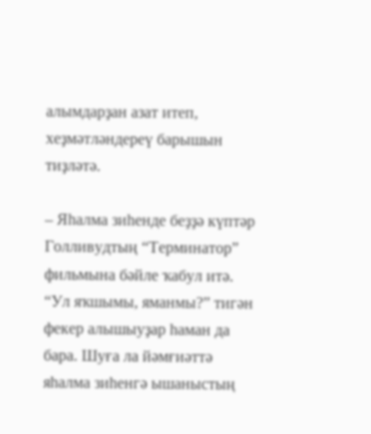алымдарҙан азат итеп, хеҙмәтләндереү барышын тиҙләтә.

– Яһалма зиһенде беҙҙә күптәр Голливудтың “Терминатор” фильмына бәйле ҡабул итә. “Ул яҡшымы, яманмы?” тигән фекер алышыуҙар һаман да бара. Шуға ла йәмғиәттә яһалма зиһенгә ышаныстың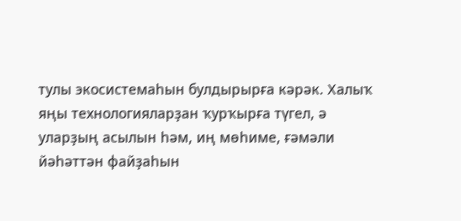тулы экосистемаһын булдырырға кәрәк. Халыҡ яңы технологияларҙан ҡурҡырға түгел, ә уларҙың асылын һәм, иң мөһиме, ғәмәли йәһәттән файҙаһын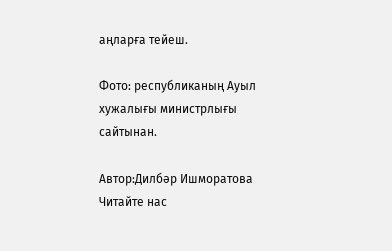аңларға тейеш.

Фото: республиканың Ауыл хужалығы министрлығы сайтынан.

Автор:Дилбәр Ишморатова
Читайте нас